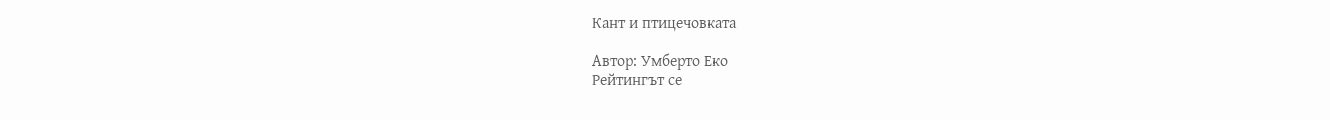Кант и птицечовката

Автор: Умберто Еко
Рейтингът се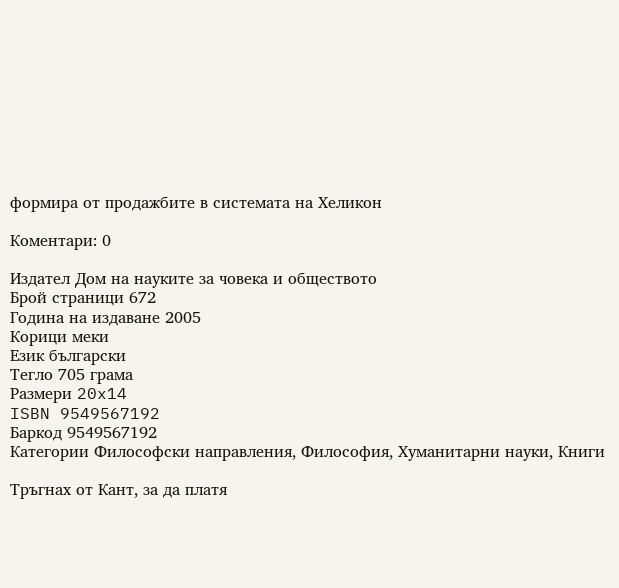формира от продажбите в системата на Хеликон

Коментари: 0

Издател Дом на науките за човека и обществото
Брой страници 672
Година на издаване 2005
Корици меки
Език български
Тегло 705 грама
Размери 20x14
ISBN 9549567192
Баркод 9549567192
Категории Философски направления, Философия, Хуманитарни науки, Книги

Тръгнах от Кант, за да платя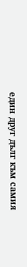един друг дълг към самия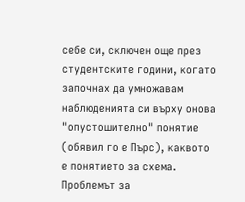себе си, сключен още през студентските години, когато започнах да умножавам наблюденията си върху онова "опустошително" понятие (обявил го е Пърс), каквото е понятието за схема. Проблемът за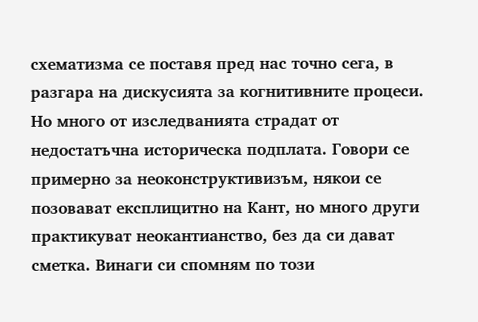схематизма се поставя пред нас точно сега, в разгара на дискусията за когнитивните процеси. Но много от изследванията страдат от недостатъчна историческа подплата. Говори се примерно за неоконструктивизъм, някои се позовават експлицитно на Кант, но много други практикуват неокантианство, без да си дават сметка. Винаги си спомням по този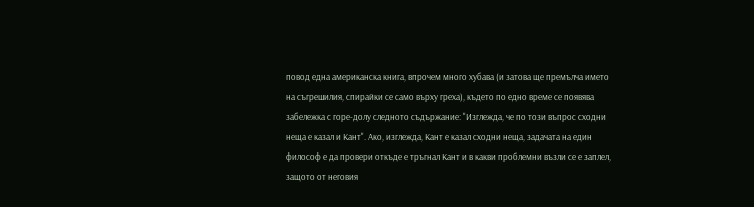повод една американска книга, впрочем много хубава (и затова ще премълча името на съгрешилия, спирайки се само върху греха), където по едно време се появява забележка с горе-долу следното съдържание: "Изглежда, че по този въпрос сходни неща е казал и Кант". Ако, изглежда, Кант е казал сходни неща, задачата на един философ е да провери откъде е тръгнал Кант и в какви проблемни възли се е заплел, защото от неговия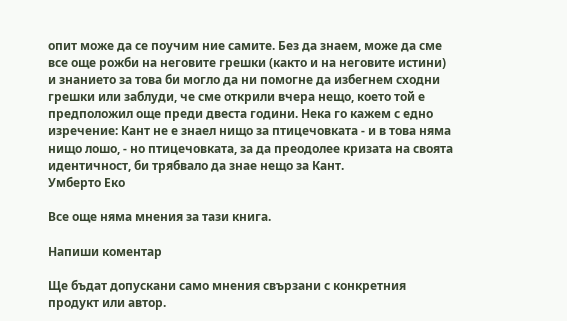опит може да се поучим ние самите. Без да знаем, може да сме все още рожби на неговите грешки (както и на неговите истини) и знанието за това би могло да ни помогне да избегнем сходни грешки или заблуди, че сме открили вчера нещо, което той е предположил още преди двеста години. Нека го кажем с едно изречение: Кант не е знаел нищо за птицечовката - и в това няма нищо лошо, - но птицечовката, за да преодолее кризата на своята идентичност, би трябвало да знае нещо за Кант.
Умберто Еко

Все още няма мнения за тази книга.

Напиши коментар

Ще бъдат допускани само мнения свързани с конкретния продукт или автор.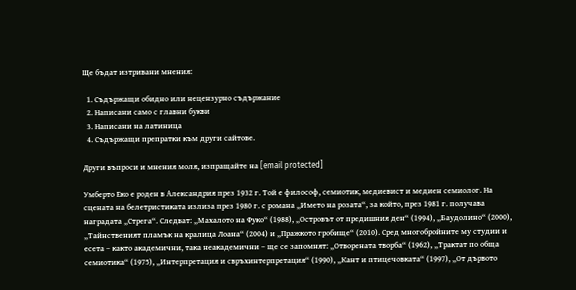Ще бъдат изтривани мнения:

  1. Съдържащи обидно или нецензурно съдържание
  2. Написани само с главни букви
  3. Написани на латиница
  4. Съдържащи препратки към други сайтове.

Други въпроси и мнения моля, изпращайте на [email protected]

Умберто Еко е роден в Александрия през 1932 г. Той е философ, семиотик, медиевист и медиен семиолог. На сцената на белетристиката излиза през 1980 г. с романа „Името на розата“, за който, през 1981 г. получава наградата „Стрега“. Следват: „Махалото на Фуко“ (1988), „Островът от предишния ден“ (1994), „Баудолино“ (2000), „Тайнственият пламък на кралица Лоана“ (2004) и „Пражкото гробище“ (2010). Сред многобройните му студии и есета – както академични, така неакадемични – ще се запомнят: „Отворената творба“ (1962), „Трактат по обща семиотика“ (1975), „Интерпретация и свръхинтерпретация“ (1990), „Кант и птицечовката“ (1997), „От дървото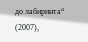до лабиринта“ (2007),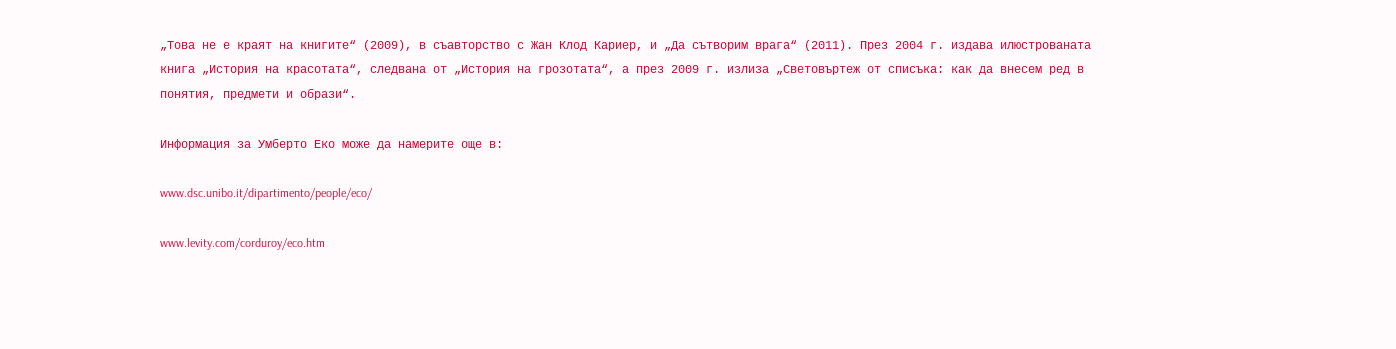„Това не е краят на книгите“ (2009), в съавторство с Жан Клод Кариер, и „Да сътворим врага“ (2011). През 2004 г. издава илюстрованата книга „История на красотата“, следвана от „История на грозотатa“, а през 2009 г. излиза „Световъртеж от списъка: как да внесем ред в понятия, предмети и образи“.

Информация за Умберто Еко може да намерите още в:

www.dsc.unibo.it/dipartimento/people/eco/

www.levity.com/corduroy/eco.htm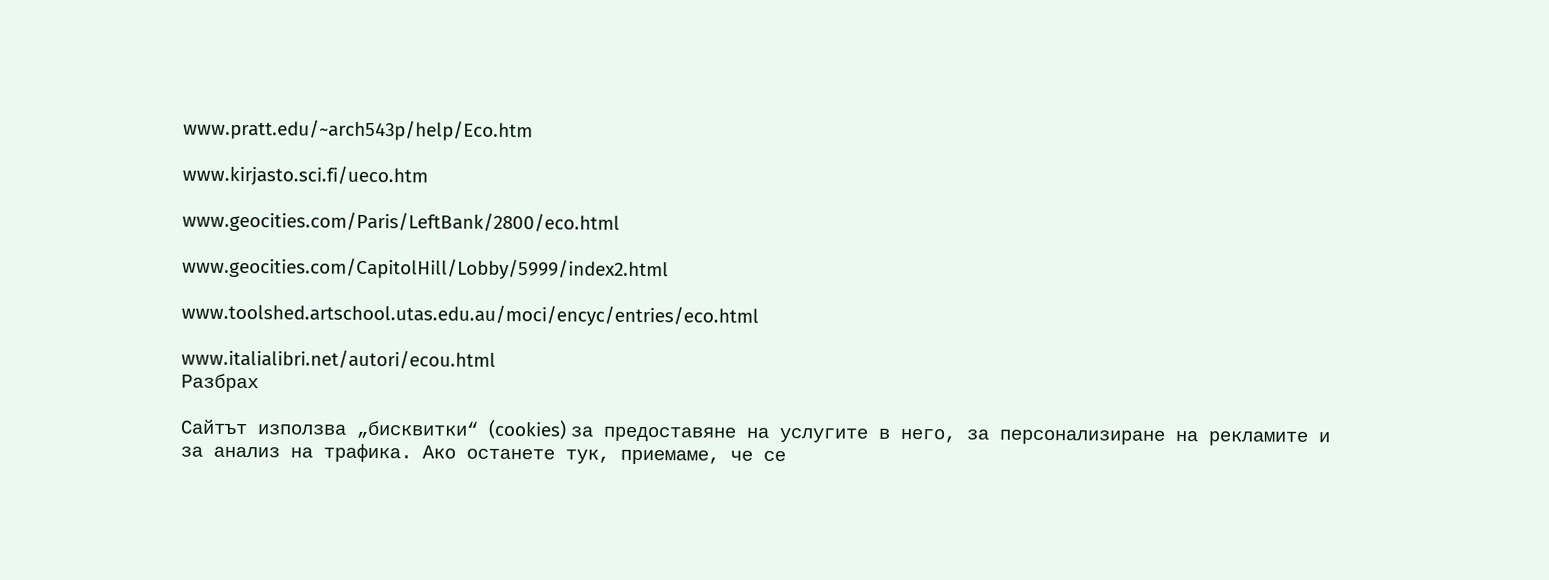www.pratt.edu/~arch543p/help/Eco.htm

www.kirjasto.sci.fi/ueco.htm

www.geocities.com/Paris/LeftBank/2800/eco.html

www.geocities.com/CapitolHill/Lobby/5999/index2.html

www.toolshed.artschool.utas.edu.au/moci/encyc/entries/eco.html

www.italialibri.net/autori/ecou.html
Разбрах

Сайтът използва „бисквитки“ (cookies) за предоставяне на услугите в него, за персонализиране на рекламите и за анализ на трафика. Ако останете тук, приемаме, че се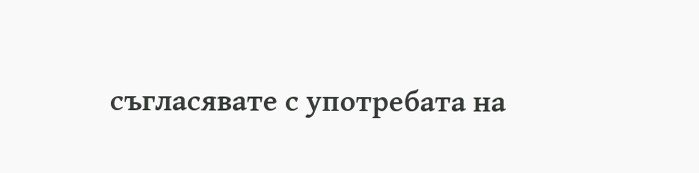съгласявате с употребата на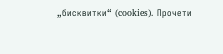„бисквитки“ (cookies). Прочети